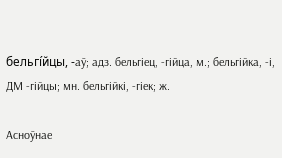бельгі́йцы, ‑аў; адз. бельгіец, ‑гійца, м.; бельгійка, ‑і, ДМ ‑гійцы; мн. бельгійкі, ‑гіек; ж.

Асноўнае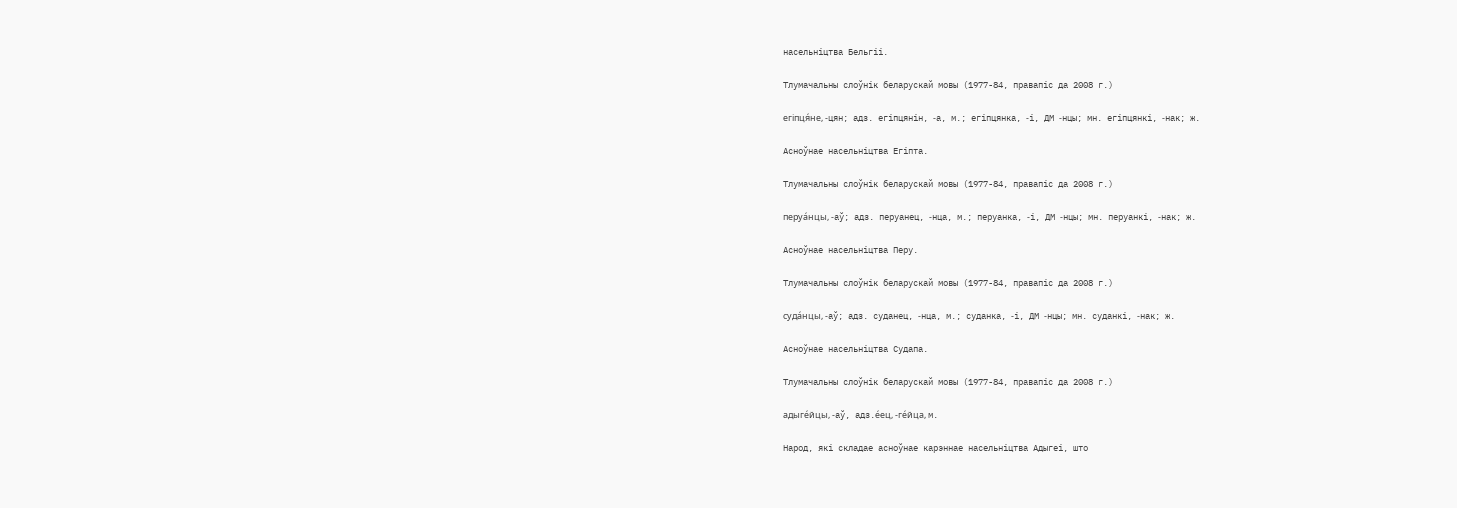насельніцтва Бельгіі.

Тлумачальны слоўнік беларускай мовы (1977-84, правапіс да 2008 г.)

егіпця́не, ‑цян; адз. егіпцянін, ‑а, м.; егіпцянка, ‑і, ДМ ‑нцы; мн. егіпцянкі, ‑нак; ж.

Асноўнае насельніцтва Егіпта.

Тлумачальны слоўнік беларускай мовы (1977-84, правапіс да 2008 г.)

перуа́нцы, ‑аў; адз. перуанец, ‑нца, м.; перуанка, ‑і, ДМ ‑нцы; мн. перуанкі, ‑нак; ж.

Асноўнае насельніцтва Перу.

Тлумачальны слоўнік беларускай мовы (1977-84, правапіс да 2008 г.)

суда́нцы, ‑аў; адз. суданец, ‑нца, м.; суданка, ‑і, ДМ ‑нцы; мн. суданкі, ‑нак; ж.

Асноўнае насельніцтва Судапа.

Тлумачальны слоўнік беларускай мовы (1977-84, правапіс да 2008 г.)

адыге́йцы, -аў, адз.е́ец, -ге́йца, м.

Народ, які складае асноўнае карэннае насельніцтва Адыгеі, што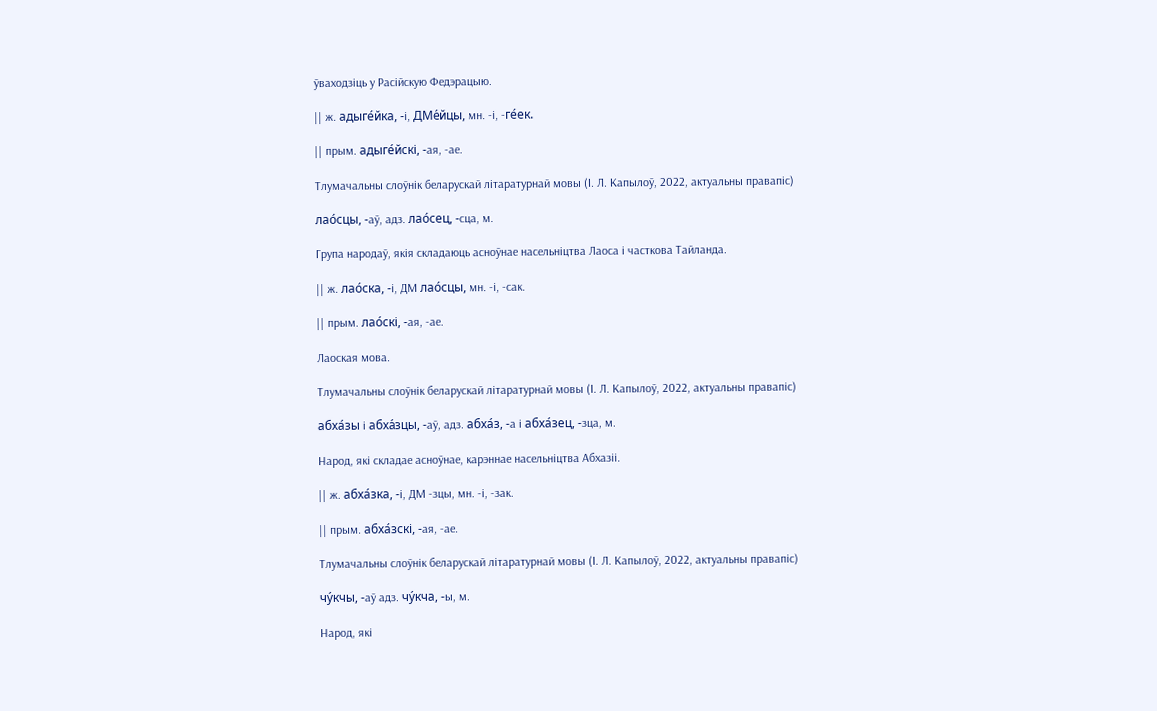ўваходзіць у Расійскую Федэрацыю.

|| ж. адыге́йка, -і, ДМе́йцы, мн. -і, -ге́ек.

|| прым. адыге́йскі, -ая, -ае.

Тлумачальны слоўнік беларускай літаратурнай мовы (І. Л. Капылоў, 2022, актуальны правапіс)

лао́сцы, -аў, адз. лао́сец, -сца, м.

Група народаў, якія складаюць асноўнае насельніцтва Лаоса і часткова Тайланда.

|| ж. лао́ска, -і, ДМ лао́сцы, мн. -і, -сак.

|| прым. лао́скі, -ая, -ае.

Лаоская мова.

Тлумачальны слоўнік беларускай літаратурнай мовы (І. Л. Капылоў, 2022, актуальны правапіс)

абха́зы і абха́зцы, -аў, адз. абха́з, -а і абха́зец, -зца, м.

Народ, які складае асноўнае, карэннае насельніцтва Абхазіі.

|| ж. абха́зка, -і, ДМ -зцы, мн. -і, -зак.

|| прым. абха́зскі, -ая, -ае.

Тлумачальны слоўнік беларускай літаратурнай мовы (І. Л. Капылоў, 2022, актуальны правапіс)

чу́кчы, -аў адз. чу́кча, -ы, м.

Народ, які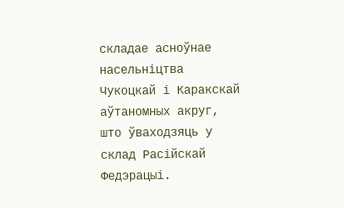складае асноўнае насельніцтва Чукоцкай і Каракскай аўтаномных акруг, што ўваходзяць у склад Расійскай Федэрацыі.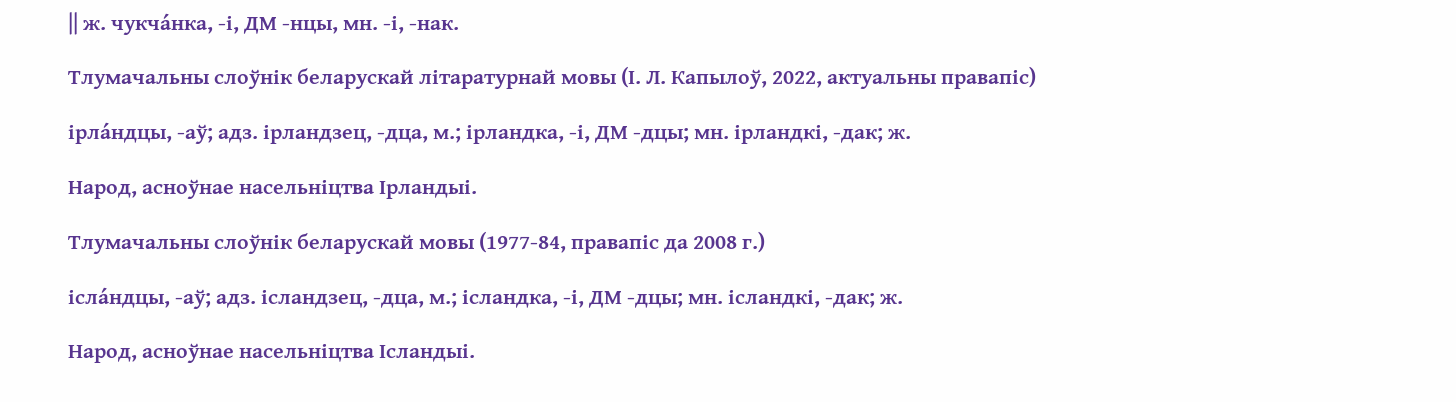|| ж. чукча́нка, -і, ДМ -нцы, мн. -і, -нак.

Тлумачальны слоўнік беларускай літаратурнай мовы (І. Л. Капылоў, 2022, актуальны правапіс)

ірла́ндцы, ‑аў; адз. ірландзец, ‑дца, м.; ірландка, ‑і, ДМ ‑дцы; мн. ірландкі, ‑дак; ж.

Народ, асноўнае насельніцтва Ірландыі.

Тлумачальны слоўнік беларускай мовы (1977-84, правапіс да 2008 г.)

ісла́ндцы, ‑аў; адз. ісландзец, ‑дца, м.; ісландка, ‑і, ДМ ‑дцы; мн. ісландкі, ‑дак; ж.

Народ, асноўнае насельніцтва Ісландыі.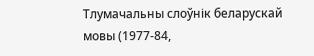Тлумачальны слоўнік беларускай мовы (1977-84,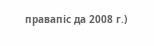правапіс да 2008 г.)